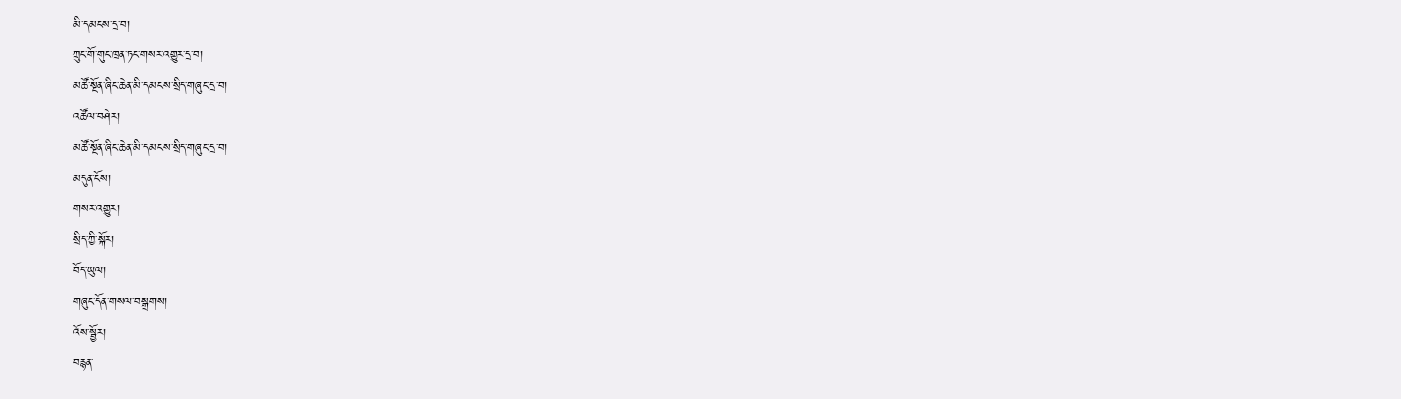མི་དམངས་དྲ་བ།
ཀྲུང་གོ་གུང་ཁྲན་ཏང་གསར་འགྱུར་དྲ་བ།
མཚོ་སྔོན་ཞིང་ཆེན་མི་དམངས་སྲིད་གཞུང་དྲ་བ།
འཚོལ་བཤེར།
མཚོ་སྔོན་ཞིང་ཆེན་མི་དམངས་སྲིད་གཞུང་དྲ་བ།
མདུན་ངོས།
གསར་འགྱུར།
སྲིད་ཀྱི་སྐོར།
བོད་ཡུལ།
གཞུང་དོན་གསལ་བསྒྲགས།
འོས་སྦྱོར།
བརྙན་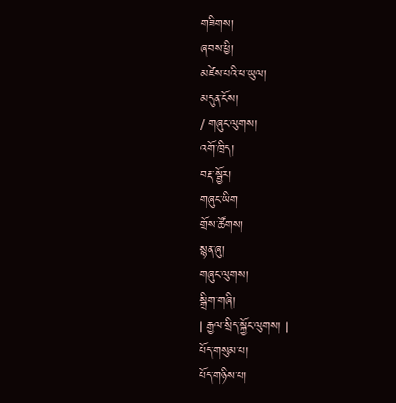གཟིགས།
ཞབས་ཕྱི།
མཛེས་པའི་ཕ་ཡུལ།
མདུན་ངོས།
/ གཞུང་ལུགས།
འགོ་ཁྲིད།
བརྡ་སྦྱོར།
གཞུང་ཡིག
གྲོས་ཚོགས།
སྙན་ཞུ།
གཞུང་ལུགས།
སྒྲིག་གཞི།
| རྒྱལ་སྲིད་སྐྱོང་ལུགས། |
པོད་གསུམ་པ།
པོད་གཉིས་པ།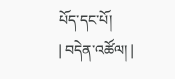པོད་དང་པོ།
| བདེན་འཚོལ། |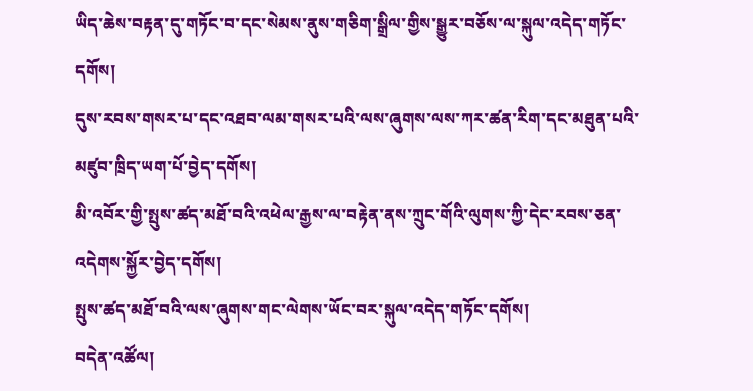ཡིད་ཆེས་བརྟན་དུ་གཏོང་བ་དང་སེམས་ནུས་གཅིག་སྒྲིལ་གྱིས་སྒྱུར་བཅོས་ལ་སྐུལ་འདེད་གཏོང་དགོས།
དུས་རབས་གསར་པ་དང་འཐབ་ལམ་གསར་པའི་ལས་ཞུགས་ལས་ཀར་ཚན་རིག་དང་མཐུན་པའི་མཛུབ་ཁྲིད་ཡག་པོ་བྱེད་དགོས།
མི་འབོར་གྱི་སྤུས་ཚད་མཐོ་བའི་འཕེལ་རྒྱས་ལ་བརྟེན་ནས་ཀྲུང་གོའི་ལུགས་ཀྱི་དེང་རབས་ཅན་འདེགས་སྐྱོར་བྱེད་དགོས།
སྤུས་ཚད་མཐོ་བའི་ལས་ཞུགས་གང་ལེགས་ཡོང་བར་སྐུལ་འདེད་གཏོང་དགོས།
བདེན་འཚོལ།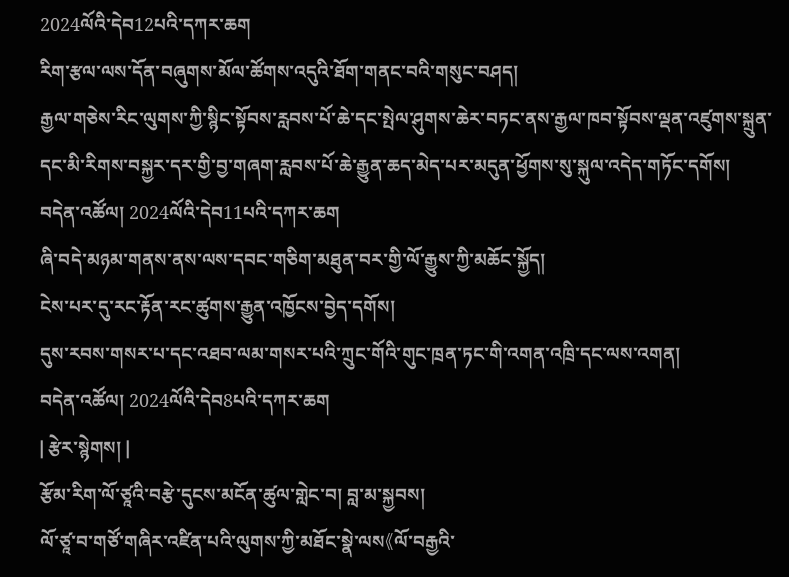2024ལོའི་དེབ12པའི་དཀར་ཆག
རིག་རྩལ་ལས་དོན་བཞུགས་མོལ་ཚོགས་འདུའི་ཐོག་གནང་བའི་གསུང་བཤད།
རྒྱལ་གཅེས་རིང་ལུགས་ཀྱི་སྙིང་སྟོབས་རླབས་པོ་ཆེ་དང་སྤེལ་ཤུགས་ཆེར་བཏང་ནས་རྒྱལ་ཁབ་སྟོབས་ལྡན་འཛུགས་སྐྲུན་དང་མི་རིགས་བསྐྱར་དར་གྱི་བྱ་གཞག་རླབས་པོ་ཆེ་རྒྱུན་ཆད་མེད་པར་མདུན་ཕྱོགས་སུ་སྐུལ་འདེད་གཏོང་དགོས།
བདེན་འཚོལ། 2024ལོའི་དེབ11པའི་དཀར་ཆག
ཞི་བདེ་མཉམ་གནས་ནས་ལས་དབང་གཅིག་མཐུན་བར་གྱི་ལོ་རྒྱུས་ཀྱི་མཆོང་སྐྱོད།
ངེས་པར་དུ་རང་རྟོན་རང་ཚུགས་རྒྱུན་འཁྱོངས་བྱེད་དགོས།
དུས་རབས་གསར་པ་དང་འཐབ་ལམ་གསར་པའི་ཀྲུང་གོའི་གུང་ཁྲན་ཏང་གི་འགན་འཁྲི་དང་ལས་འགན།
བདེན་འཚོལ། 2024ལོའི་དེབ8པའི་དཀར་ཆག
| རྩེར་སྙེགས། |
རྩོམ་རིག་ལོ་ཙཱའི་བརྩེ་དུངས་མངོན་ཚུལ་གླེང་བ། བླ་མ་སྐྱབས།
ལོ་ཙཱ་བ་གཙོ་གཞིར་འཛིན་པའི་ལུགས་ཀྱི་མཐོང་སྣེ་ལས《ལོ་བརྒྱའི་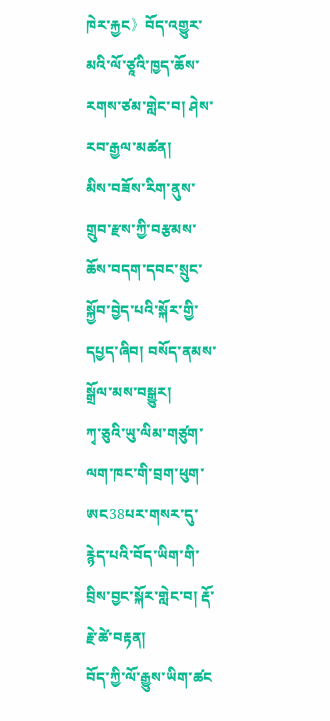ཁེར་རྐྱང》བོད་འགྱུར་མའི་ལོ་ཙཱའི་ཁྱད་ཆོས་རགས་ཙམ་གླེང་བ། ཤེས་རབ་རྒྱལ་མཚན།
མིས་བཟོས་རིག་ནུས་གྲུབ་རྫས་ཀྱི་བརྩམས་ཆོས་བདག་དབང་སྲུང་སྐྱོབ་བྱེད་པའི་སྐོར་གྱི་དཔྱད་ཞིབ། བསོད་ནམས་སྒྲོལ་མས་བསྒྱུར།
ཀྭ་ཅུའི་ཡུ་ལིམ་གཙུག་ལག་ཁང་གི་བྲག་ཕུག་ཨང38པར་གསར་དུ་རྙེད་པའི་བོད་ཡིག་གི་བྲིས་བྱང་སྐོར་གླེང་བ། རྡོ་རྗེ་ཚེ་བརྟན།
བོད་ཀྱི་ལོ་རྒྱུས་ཡིག་ཚང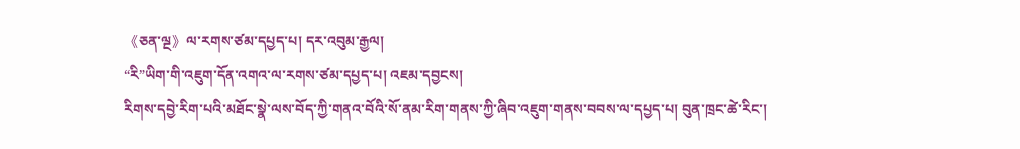《ཅན་ལྔ》ལ་རགས་ཙམ་དཔྱད་པ། དར་འབུམ་རྒྱལ།
“རི”ཡིག་གི་འཇུག་དོན་འགའ་ལ་རགས་ཙམ་དཔྱད་པ། འཇམ་དབྱངས།
རིགས་དབྱེ་རིག་པའི་མཐོང་སྣེ་ལས་བོད་ཀྱི་གནའ་བོའི་སོ་ནམ་རིག་གནས་ཀྱི་ཞིབ་འཇུག་གནས་བབས་ལ་དཔྱད་པ། བུན་ཁྲང་ཚེ་རིང་།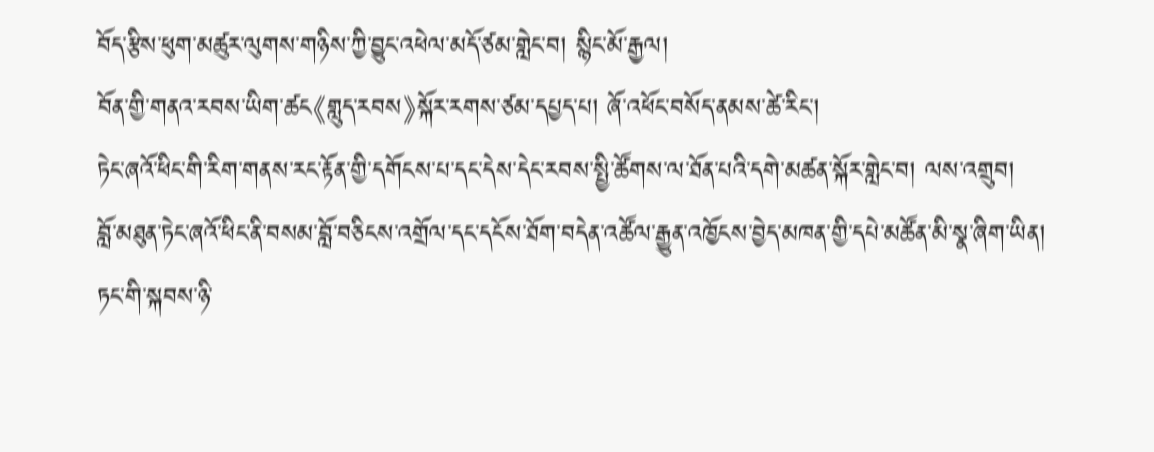བོད་རྩིས་ཕུག་མཚུར་ལུགས་གཉིས་ཀྱི་བྱུང་འཕེལ་མདོ་ཙམ་གླེང་བ། སྙིང་མོ་རྒྱལ།
བོན་གྱི་གནའ་རབས་ཡིག་ཚང《གླུད་རབས》སྐོར་རགས་ཙམ་དཔྱད་པ། ཞོ་འཕོང་བསོད་ནམས་ཚེ་རིང་།
ཏེང་ཞའོ་ཕིང་གི་རིག་གནས་རང་རྟོན་གྱི་དགོངས་པ་དང་དེས་དེང་རབས་སྤྱི་ཚོགས་ལ་ཐོན་པའི་དགེ་མཚན་སྐོར་གླེང་བ། ལས་འགྲུབ།
བློ་མཐུན་ཏེང་ཞའོ་ཕིང་ནི་བསམ་བློ་བཅིངས་འགྲོལ་དང་དངོས་ཐོག་བདེན་འཚོལ་རྒྱུན་འཁྱོངས་བྱེད་མཁན་གྱི་དཔེ་མཚོན་མི་སྣ་ཞིག་ཡིན།
ཏང་གི་སྐབས་ཉི་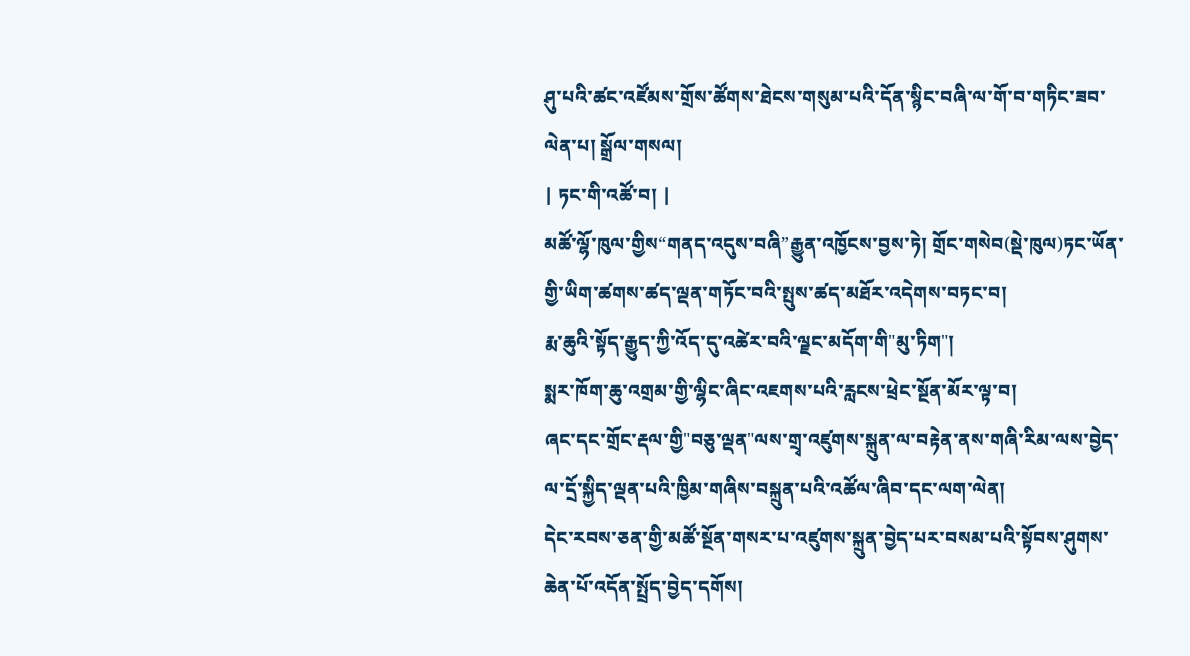ཤུ་པའི་ཚང་འཛོམས་གྲོས་ཚོགས་ཐེངས་གསུམ་པའི་དོན་སྙིང་བཞི་ལ་གོ་བ་གཏིང་ཟབ་ལེན་པ། སྒྲོལ་གསལ།
| ཏང་གི་འཚོ་བ། |
མཚོ་ལྷོ་ཁུལ་གྱིས“གནད་འདུས་བཞི”རྒྱུན་འཁྱོངས་བྱས་ཏེ། གྲོང་གསེབ(སྡེ་ཁུལ)ཏང་ཡོན་གྱི་ཡིག་ཚགས་ཚད་ལྡན་གཏོང་བའི་སྤུས་ཚད་མཐོར་འདེགས་བཏང་བ།
རྨ་ཆུའི་སྟོད་རྒྱུད་ཀྱི་འོད་དུ་འཚེར་བའི་ལྗང་མདོག་གི"མུ་ཏིག"།
སྨར་ཁོག་ཆུ་འགྲམ་གྱི་ལྷིང་ཞིང་འཇགས་པའི་རླངས་ཕྲེང་སྔོན་མོར་ལྟ་བ།
ཞང་དང་གྲོང་རྡལ་གྱི"བཅུ་ལྡན"ལས་གྲྭ་འཛུགས་སྐྲུན་ལ་བརྟེན་ནས་གཞི་རིམ་ལས་བྱེད་ལ་དྲོ་སྐྱིད་ལྡན་པའི་ཁྱིམ་གཞིས་བསྐྲུན་པའི་འཚོལ་ཞིབ་དང་ལག་ལེན།
དེང་རབས་ཅན་གྱི་མཚོ་སྔོན་གསར་པ་འཛུགས་སྐྲུན་བྱེད་པར་བསམ་པའི་སྟོབས་ཤུགས་ཆེན་པོ་འདོན་སྤྲོད་བྱེད་དགོས།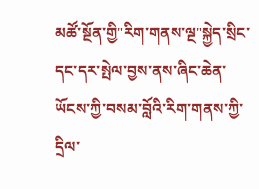མཚོ་སྔོན་གྱི"རིག་གནས་ལྔ"སྐྱེད་སྲིང་དང་དར་སྤེལ་བྱས་ནས་ཞིང་ཆེན་ཡོངས་ཀྱི་བསམ་བློའི་རིག་གནས་ཀྱི་དྲིལ་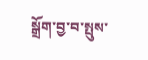སྒྲོག་བྱ་བ་སྤུས་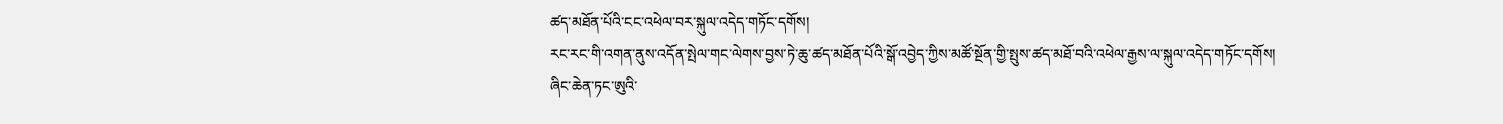ཚད་མཐོན་པོའི་ངང་འཕེལ་བར་སྐུལ་འདེད་གཏོང་དགོས།
རང་རང་གི་འགན་ནུས་འདོན་སྤེལ་གང་ལེགས་བྱས་ཏེ་ཆུ་ཚད་མཐོན་པོའི་སྒོ་འབྱེད་ཀྱིས་མཚོ་སྔོན་གྱི་སྤུས་ཚད་མཐོ་བའི་འཕེལ་རྒྱས་ལ་སྐུལ་འདེད་གཏོང་དགོས།
ཞིང་ཆེན་ཏང་ཨུའི་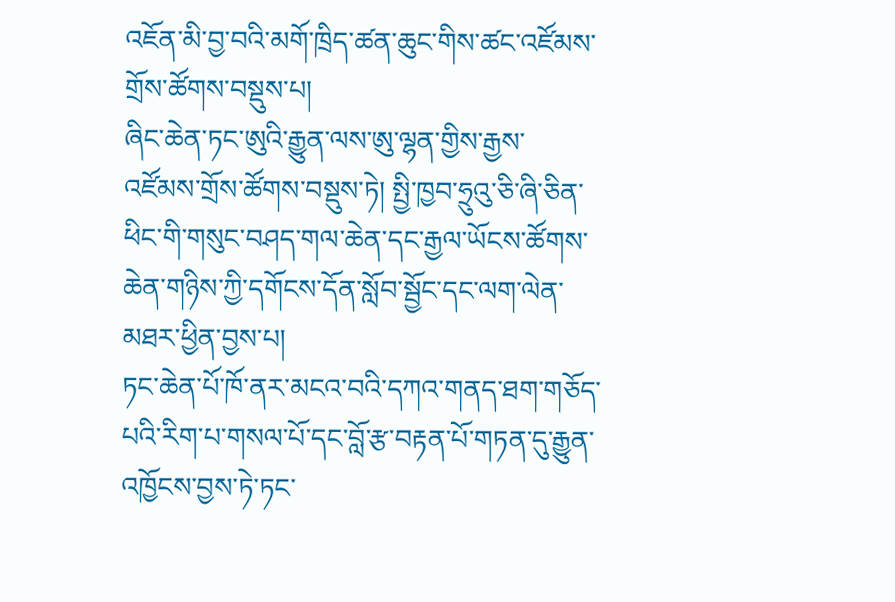འཇོན་མི་བྱ་བའི་མགོ་ཁྲིད་ཚན་ཆུང་གིས་ཚང་འཛོམས་གྲོས་ཚོགས་བསྡུས་པ།
ཞིང་ཆེན་ཏང་ཨུའི་རྒྱུན་ལས་ཨུ་ལྷན་གྱིས་རྒྱས་འཛོམས་གྲོས་ཚོགས་བསྡུས་ཏེ། སྤྱི་ཁྱབ་ཧྲུའུ་ཅི་ཞི་ཅིན་ཕིང་གི་གསུང་བཤད་གལ་ཆེན་དང་རྒྱལ་ཡོངས་ཚོགས་ཆེན་གཉིས་ཀྱི་དགོངས་དོན་སློབ་སྦྱོང་དང་ལག་ལེན་མཐར་ཕྱིན་བྱས་པ།
ཏང་ཆེན་པོ་ཁོ་ནར་མངའ་བའི་དཀའ་གནད་ཐག་གཅོད་པའི་རིག་པ་གསལ་པོ་དང་བློ་རྩ་བརྟན་པོ་གཏན་དུ་རྒྱུན་འཁྱོངས་བྱས་ཏེ་ཏང་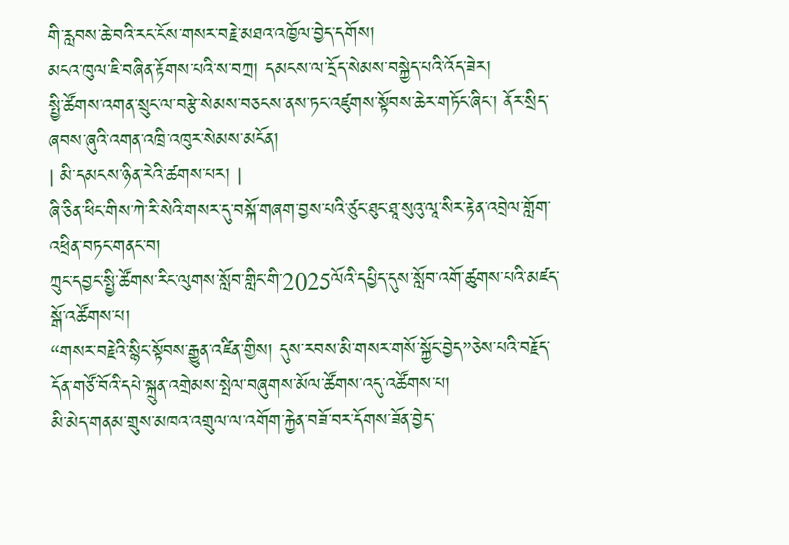གི་རླབས་ཆེ་བའི་རང་ངོས་གསར་བརྗེ་མཐའ་འཁྱོལ་བྱེད་དགོས།
མངའ་ཁུལ་ཇི་བཞིན་རྟོགས་པའི་ས་བཀྲ། དམངས་ལ་དྲོད་སེམས་བསྐྱེད་པའི་འོད་ཟེར།
སྤྱི་ཚོགས་འགན་སྲུང་ལ་བརྩེ་སེམས་བཅངས་ནས་ཏང་འཛུགས་སྟོབས་ཆེར་གཏོང་ཞིང་། ནོར་སྲིད་ཞབས་ཞུའི་འགན་འཁྲི་འཁུར་སེམས་མངོན།
| མི་དམངས་ཉིན་རེའི་ཚགས་པར། |
ཞི་ཅིན་ཕིང་གིས་ཀེ་རི་སེའི་གསར་དུ་བསྐོ་གཞག་བྱས་པའི་ཙུང་ཐུང་ཐཱ་སུའུ་ལཱ་སིར་རྟེན་འབྲེལ་གློག་འཕྲིན་བཏང་གནང་བ།
ཀྲུང་དབྱང་སྤྱི་ཚོགས་རིང་ལུགས་སློབ་གླིང་གི་2025ལོའི་དཔྱིད་དུས་སློབ་འགོ་ཚུགས་པའི་མཛད་སྒོ་འཚོགས་པ།
“གསར་བརྗེའི་སྙིང་སྟོབས་རྒྱུན་འཛིན་གྱིས། དུས་རབས་མི་གསར་གསོ་སྐྱོང་བྱེད”ཅེས་པའི་བརྗོད་དོན་གཙོ་བོའི་དཔེ་སྐྲུན་འགྲེམས་སྤེལ་བཞུགས་མོལ་ཚོགས་འདུ་འཚོགས་པ།
མི་མེད་གནམ་གྲུས་མཁའ་འགྲུལ་ལ་འགོག་རྐྱེན་བཟོ་བར་དོགས་ཟོན་བྱེད་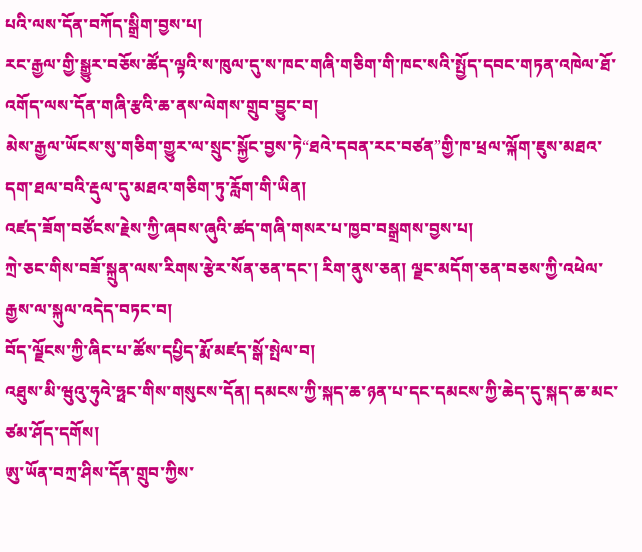པའི་ལས་དོན་བཀོད་སྒྲིག་བྱས་པ།
རང་རྒྱལ་གྱི་སྒྱུར་བཅོས་ཚོད་ལྟའི་ས་ཁུལ་དུ་ས་ཁང་གཞི་གཅིག་གི་ཁང་སའི་སྤྱོད་དབང་གཏན་འཁེལ་ཐོ་འགོད་ལས་དོན་གཞི་རྩའི་ཆ་ནས་ལེགས་གྲུབ་བྱུང་བ།
མེས་རྒྱལ་ཡོངས་སུ་གཅིག་གྱུར་ལ་སྲུང་སྐྱོང་བྱས་ཏེ“ཐའེ་དབན་རང་བཙན”གྱི་ཁ་ཕྲལ་ལྐོག་ཇུས་མཐའ་དག་ཐལ་བའི་རྡུལ་དུ་མཐའ་གཅིག་ཏུ་རློག་གི་ཡིན།
འཛད་ཟོག་བཙོངས་རྗེས་ཀྱི་ཞབས་ཞུའི་ཚད་གཞི་གསར་པ་ཁྱབ་བསྒྲགས་བྱས་པ།
ཀྲེ་ཅང་གིས་བཟོ་སྐྲུན་ལས་རིགས་རྩེར་སོན་ཅན་དང་། རིག་ནུས་ཅན། ལྗང་མདོག་ཅན་བཅས་ཀྱི་འཕེལ་རྒྱས་ལ་སྐུལ་འདེད་བཏང་བ།
བོད་ལྗོངས་ཀྱི་ཞིང་པ་ཚོས་དཔྱིད་རྨོ་མཛད་སྒོ་སྤེལ་བ།
འཐུས་མི་ཝུའུ་ཧུའེ་ཧྥང་གིས་གསུངས་དོན། དམངས་ཀྱི་སྐད་ཆ་ཉན་པ་དང་དམངས་ཀྱི་ཆེད་དུ་སྐད་ཆ་མང་ཙམ་ཤོད་དགོས།
ཨུ་ཡོན་བཀྲ་ཤིས་དོན་གྲུབ་ཀྱིས་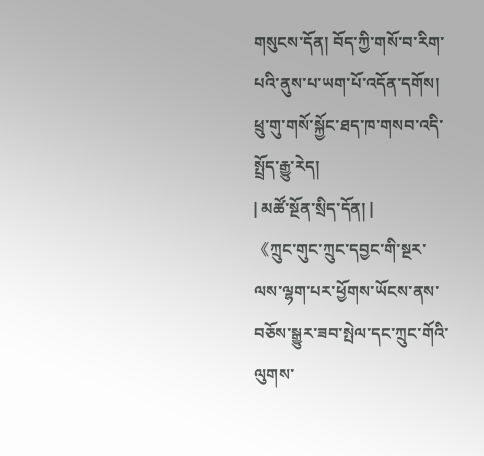གསུངས་དོན། བོད་ཀྱི་གསོ་བ་རིག་པའི་ནུས་པ་ཡག་པོ་འདོན་དགོས།
ཕྲུ་གུ་གསོ་སྐྱོང་ཐད་ཁ་གསབ་འདི་སྤྲོད་རྒྱུ་རེད།
| མཚོ་སྔོན་སྲིད་དོན། |
《ཀྲུང་གུང་ཀྲུང་དབྱང་གི་སྔར་ལས་ལྷག་པར་ཕྱོགས་ཡོངས་ནས་བཅོས་སྒྱུར་ཟབ་སྤེལ་དང་ཀྲུང་གོའི་ལུགས་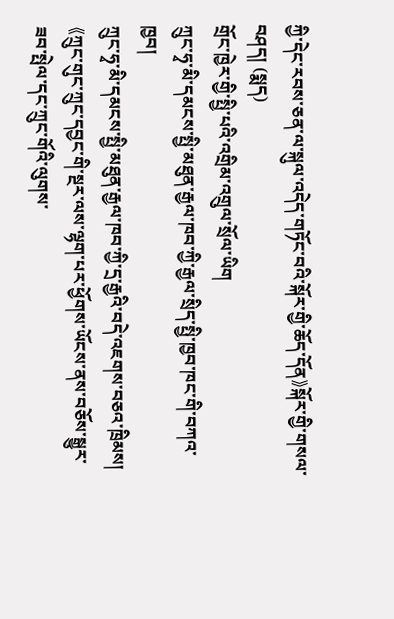ཀྱི་དེང་རབས་ཅན་ལ་སྐུལ་འདེད་གཏོང་བའི་སྐོར་གྱི་ཆོད་དོན》སྐོར་གྱི་གསལ་བཤད། (སྨད)
གྲོང་ཁྱེར་གྱི་སྤྱི་པའི་འགྲིམ་འགྲུལ་སྲོལ་ཡིག
ཀྲུང་ཧྭ་མི་དམངས་སྤྱི་མཐུན་རྒྱལ་ཁབ་ཀྱི་རྒྱལ་སྲིད་སྤྱི་ཁྱབ་ཁང་གི་བཀའ་ཁྱབ།
ཀྲུང་ཧྭ་མི་དམངས་སྤྱི་མཐུན་རྒྱལ་ཁབ་ཀྱི་དྲ་རྒྱའི་བདེ་འཇགས་བཅའ་ཁྲིམས།
《ཀྲུང་གུང་ཀྲུང་དབྱང་གི་སྔར་ལས་ལྷག་པར་ཕྱོགས་ཡོངས་ནས་བཅོས་སྒྱུར་ཟབ་སྤེལ་དང་ཀྲུང་གོའི་ལུགས་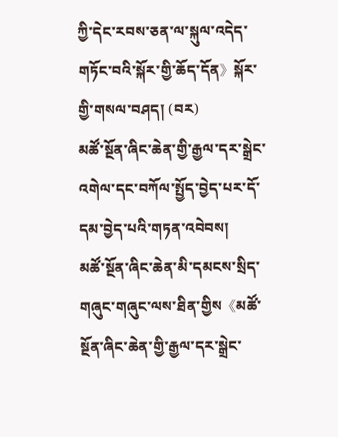ཀྱི་དེང་རབས་ཅན་ལ་སྐུལ་འདེད་གཏོང་བའི་སྐོར་གྱི་ཆོད་དོན》སྐོར་གྱི་གསལ་བཤད། (བར)
མཚོ་སྔོན་ཞིང་ཆེན་གྱི་རྒྱལ་དར་སྒྲེང་འགེལ་དང་བཀོལ་སྤྱོད་བྱེད་པར་དོ་དམ་བྱེད་པའི་གཏན་འབེབས།
མཚོ་སྔོན་ཞིང་ཆེན་མི་དམངས་སྲིད་གཞུང་གཞུང་ལས་ཐིན་གྱིས《མཚོ་སྔོན་ཞིང་ཆེན་གྱི་རྒྱལ་དར་སྒྲེང་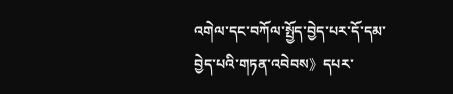འགེལ་དང་བཀོལ་སྤྱོད་བྱེད་པར་དོ་དམ་བྱེད་པའི་གཏན་འབེབས》དཔར་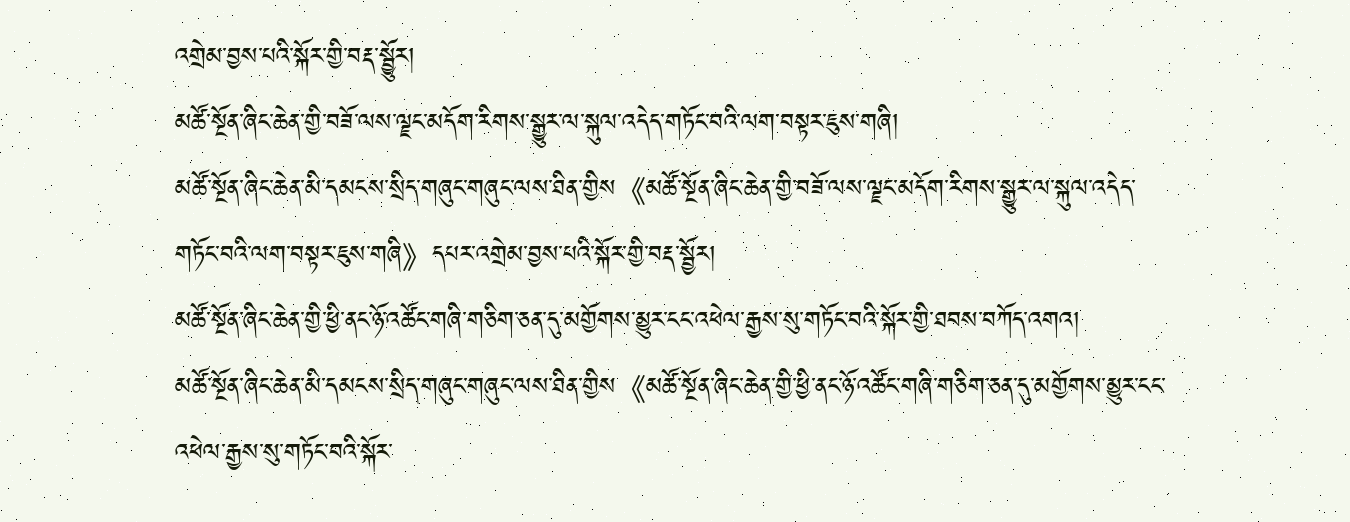འགྲེམ་བྱས་པའི་སྐོར་གྱི་བརྡ་སྦྱོུར།
མཚོ་སྔོན་ཞིང་ཆེན་གྱི་བཟོ་ལས་ལྗང་མདོག་རིགས་སྒྱུར་ལ་སྐུལ་འདེད་གཏོང་བའི་ལག་བསྟར་ཇུས་གཞི།
མཚོ་སྔོན་ཞིང་ཆེན་མི་དམངས་སྲིད་གཞུང་གཞུང་ལས་ཐིན་གྱིས《མཚོ་སྔོན་ཞིང་ཆེན་གྱི་བཟོ་ལས་ལྗང་མདོག་རིགས་སྒྱུར་ལ་སྐུལ་འདེད་གཏོང་བའི་ལག་བསྟར་ཇུས་གཞི》དཔར་འགྲེམ་བྱས་པའི་སྐོར་གྱི་བརྡ་སྦྱོར།
མཚོ་སྔོན་ཞིང་ཆེན་གྱི་ཕྱི་ནང་ཉོ་འཚོང་གཞི་གཅིག་ཅན་དུ་མགྱོགས་མྱུར་ངང་འཕེལ་རྒྱས་སུ་གཏོང་བའི་སྐོར་གྱི་ཐབས་བཀོད་འགའ།
མཚོ་སྔོན་ཞིང་ཆེན་མི་དམངས་སྲིད་གཞུང་གཞུང་ལས་ཐིན་གྱིས《མཚོ་སྔོན་ཞིང་ཆེན་གྱི་ཕྱི་ནང་ཉོ་འཚོང་གཞི་གཅིག་ཅན་དུ་མགྱོགས་མྱུར་ངང་འཕེལ་རྒྱས་སུ་གཏོང་བའི་སྐོར་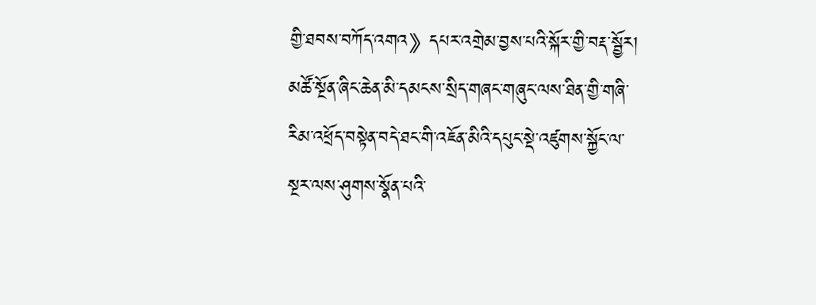གྱི་ཐབས་བཀོད་འགའ》དཔར་འགྲེམ་བྱས་པའི་སྐོར་གྱི་བརྡ་སྦྱོར།
མཚོ་སྔོན་ཞིང་ཆེན་མི་དམངས་སྲིད་གཞང་གཞུང་ལས་ཐིན་གྱི་གཞི་རིམ་འཕྲོད་བསྟེན་བདེ་ཐང་གི་འཇོན་མིའི་དཔུང་སྡེ་འཛུགས་སྐྱོང་ལ་སྔར་ལས་ཤུགས་སྣོན་པའི་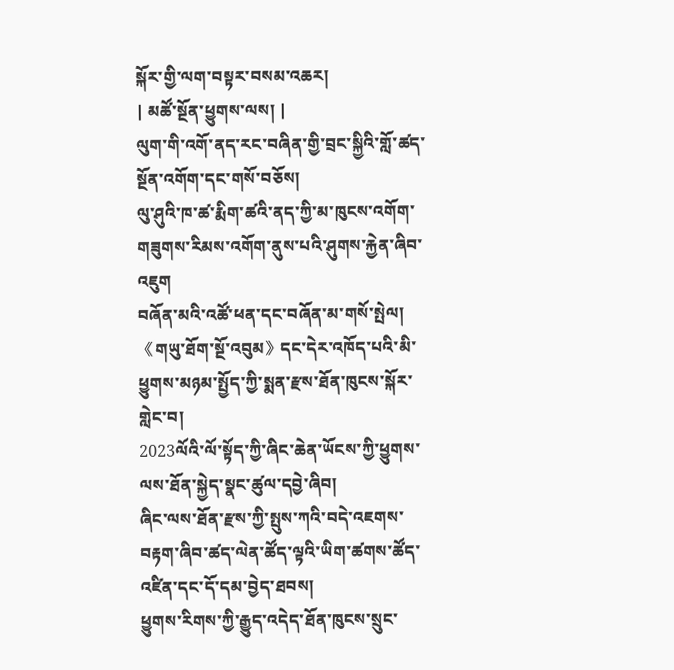སྐོར་གྱི་ལག་བསྟར་བསམ་འཆར།
| མཚོ་སྔོན་ཕྱུགས་ལས། |
ལུག་གི་འགོ་ནད་རང་བཞིན་གྱི་བྲང་སྐྱིའི་གློ་ཚད་སྔོན་འགོག་དང་གསོ་བཅོས།
ལུ་ཤུའི་ཁ་ཚ་རྨིག་ཚའི་ནད་ཀྱི་མ་ཁུངས་འགོག་གཟུགས་རིམས་འགོག་ནུས་པའི་ཤུགས་རྐྱེན་ཞིབ་འཇུག
བཞོན་མའི་འཚོ་ཕན་དང་བཞོན་མ་གསོ་སྤེལ།
《གཡུ་ཐོག་སྔོ་འབུམ》དང་དེར་འཁོད་པའི་མི་ཕྱུགས་མཉམ་སྤྱོད་ཀྱི་སྨན་རྫས་ཐོན་ཁུངས་སྐོར་གླེང་བ།
2023ལོའི་ལོ་སྟོད་ཀྱི་ཞིང་ཆེན་ཡོངས་ཀྱི་ཕྱུགས་ལས་ཐོན་སྐྱེད་སྣང་ཚུལ་དབྱེ་ཞིབ།
ཞིང་ལས་ཐོན་རྫས་ཀྱི་སྤུས་ཀའི་བདེ་འཇགས་བརྟག་ཞིབ་ཚད་ལེན་ཚོད་ལྟའི་ཡིག་ཚགས་ཚོད་འཛིན་དང་དོ་དམ་བྱེད་ཐབས།
ཕྱུགས་རིགས་ཀྱི་རྒྱུད་འདེད་ཐོན་ཁུངས་སྲུང་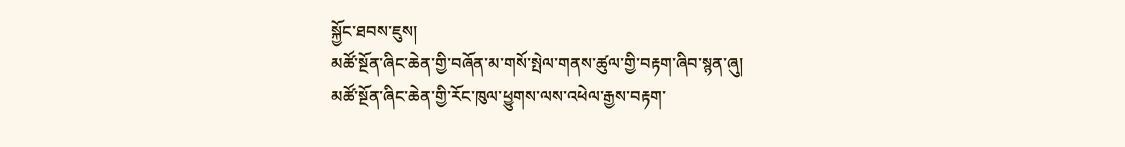སྐྱོང་ཐབས་ཇུས།
མཚོ་སྔོན་ཞིང་ཆེན་གྱི་བཞོན་མ་གསོ་སྤེལ་གནས་ཚུལ་གྱི་བརྟག་ཞིབ་སྙན་ཞུ།
མཚོ་སྔོན་ཞིང་ཆེན་གྱི་རོང་ཁུལ་ཕྱུགས་ལས་འཕེལ་རྒྱས་བརྟག་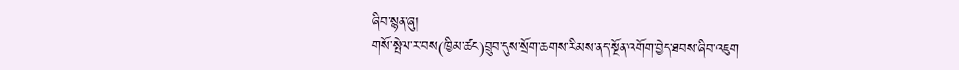ཞིབ་སྙན་ཞུ།
གསོ་སྤེལ་ར་བས(ཁྱིམ་ཚང)བྲུབ་དུས་སྲོག་ཆགས་རིམས་ནད་སྔོན་འགོག་བྱེད་ཐབས་ཞིབ་འཇུག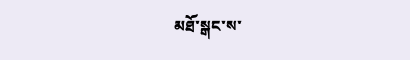མཐོ་སྒང་ས་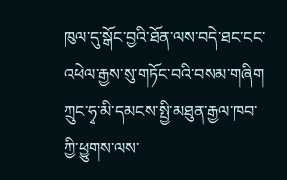ཁུལ་དུ་སྒོང་བྱའི་ཐོན་ལས་བདེ་ཐང་ངང་འཕེལ་རྒྱས་སུ་གཏོང་བའི་བསམ་གཞིག
ཀྲུང་ཧྭ་མི་དམངས་སྤྱི་མཐུན་རྒྱལ་ཁབ་ཀྱི་ཕྱུགས་ལས་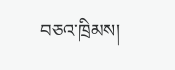བཅའ་ཁྲིམས།